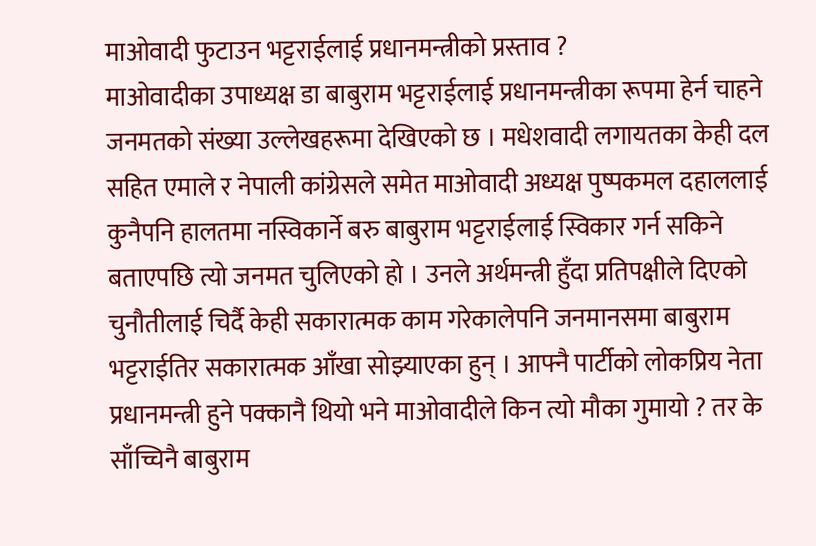माओवादी फुटाउन भट्टराईलाई प्रधानमन्त्रीको प्रस्ताव ?
माओवादीका उपाध्यक्ष डा बाबुराम भट्टराईलाई प्रधानमन्त्रीका रूपमा हेर्न चाहने जनमतको संख्या उल्लेखहरूमा देखिएको छ । मधेशवादी लगायतका केही दल सहित एमाले र नेपाली कांग्रेसले समेत माओवादी अध्यक्ष पुष्पकमल दहाललाई कुनैपनि हालतमा नस्विकार्ने बरु बाबुराम भट्टराईलाई स्विकार गर्न सकिने बताएपछि त्यो जनमत चुलिएको हो । उनले अर्थमन्त्री हुँदा प्रतिपक्षीले दिएको चुनौतीलाई चिर्दै केही सकारात्मक काम गरेकालेपनि जनमानसमा बाबुराम भट्टराईतिर सकारात्मक आँखा सोझ्याएका हुन् । आफ्नै पार्टीको लोकप्रिय नेता प्रधानमन्त्री हुने पक्कानै थियो भने माओवादीले किन त्यो मौका गुमायो ? तर के साँच्चिनै बाबुराम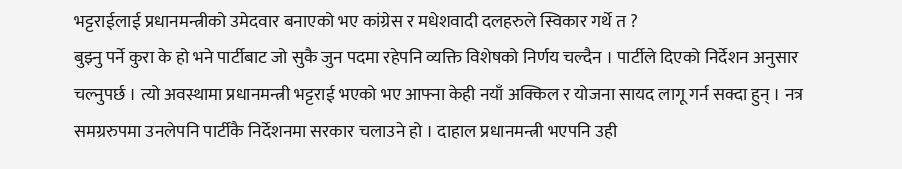भट्टराईलाई प्रधानमन्त्रीको उमेदवार बनाएको भए कांग्रेस र मधेशवादी दलहरुले स्विकार गर्थे त ?
बुझ्नु पर्ने कुरा के हो भने पार्टीबाट जो सुकै जुन पदमा रहेपनि व्यक्ति विशेषको निर्णय चल्दैन । पार्टीले दिएको निर्देशन अनुसार चल्नुपर्छ । त्यो अवस्थामा प्रधानमन्त्री भट्टराई भएको भए आफ्ना केही नयाँ अक्किल र योजना सायद लागू गर्न सक्दा हुन् । नत्र समग्ररुपमा उनलेपनि पार्टीकै निर्देशनमा सरकार चलाउने हो । दाहाल प्रधानमन्त्री भएपनि उही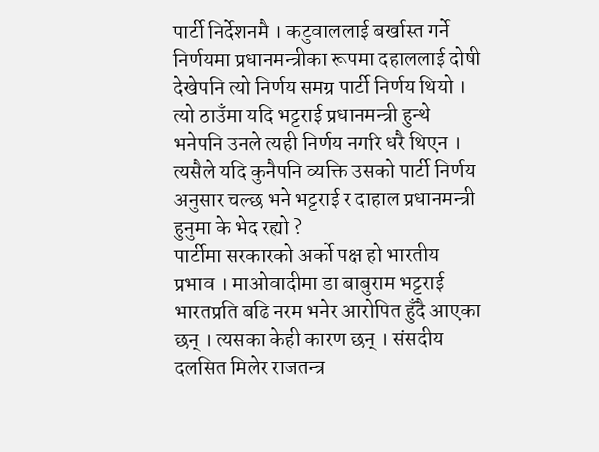पार्टी निर्देशनमै । कटुवाललाई बर्खास्त गर्ने निर्णयमा प्रधानमन्त्रीका रूपमा दहाललाई दोषी देखेपनि त्यो निर्णय समग्र पार्टी निर्णय थियो । त्यो ठाउँमा यदि भट्टराई प्रधानमन्त्री हुन्थे भनेपनि उनले त्यही निर्णय नगरि धरै थिएन । त्यसैले यदि कुनैपनि व्यक्ति उसको पार्टी निर्णय अनुसार चल्छ भने भट्टराई र दाहाल प्रधानमन्त्री हुनुमा के भेद रह्यो ?
पार्टीमा सरकारको अर्को पक्ष हो भारतीय प्रभाव । माओवादीमा डा बाबुराम भट्टराई भारतप्रति बढि नरम भनेर आरोपित हुँदै आएका छन् । त्यसका केही कारण छन् । संसदीय दलसित मिलेर राजतन्त्र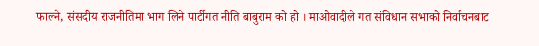फाल्ने, संसदीय राजनीतिमा भाग लिने पार्टीगत नीति बाबुराम को हो । माओवादीले गत संविधान सभाको निर्वाचनबाट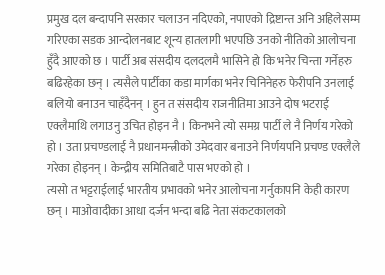प्रमुख दल बन्दापनि सरकार चलाउन नदिएको, नपाएको द्रिष्टान्त अनि अहिलेसम्म गरिएका सडक आन्दोलनबाट शून्य हातलागी भएपछि उनको नीतिको आलोचना हुँदै आएको छ । पार्टी अब संसदीय दलदलमै भासिने हो कि भनेर चिन्ता गर्नेहरु बढिरहेका छन् । त्यसैले पार्टीका कडा मार्गका भनेर चिनिनेहरु फेरीपनि उनलाई बलियो बनाउन चाहँदैनन् । हुन त संसदीय राजनीतिमा आउने दोष भटराई एक्लैमाथि लगाउनु उचित होइन नै । किनभने त्यो समग्र पार्टी ले नै निर्णय गरेको हो । उता प्रचण्डलाई नै प्रधानमन्त्रीको उमेदवार बनाउने निर्णयपनि प्रचण्ड एक्लैले गरेका होइनन् । केन्द्रीय समितिबाटै पास भएको हो ।
त्यसो त भट्टराईलाई भारतीय प्रभावको भनेर आलोचना गर्नुकापनि केही कारण छन् । माओवादीका आधा दर्जन भन्दा बढि नेता संकटकालको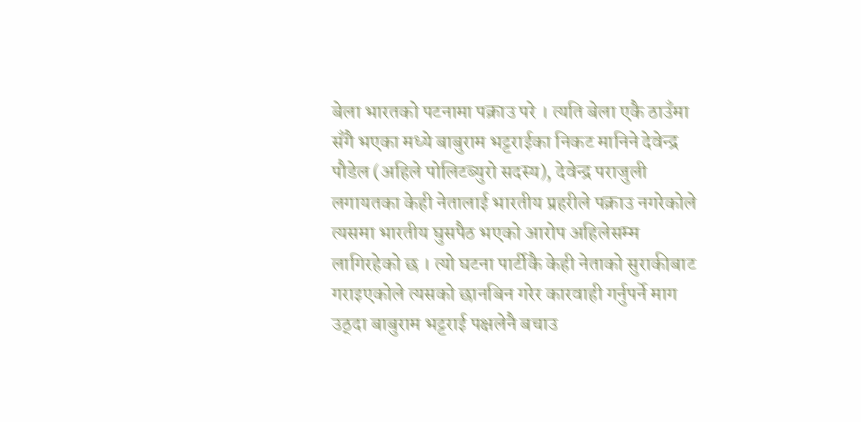बेला भारतको पटनामा पक्राउ परे । त्यति बेला एकै ठाउँमा सँगै भएका मध्ये बाबुराम भट्टराईका निकट मानिने देवेन्द्र पौडेल (अहिले पोलिटब्युरो सदस्य), देवेन्द्र पराजुली लगायतका केही नेतालाई भारतीय प्रहरीले पक्राउ नगरेकोले त्यसमा भारतीय घुसपैठ भएको आरोप अहिलेसम्म लागिरहेको छ । त्यो घटना पार्टीकै केही नेताको सुराकीबाट गराइएकोले त्यसको छानबिन गरेर कारवाही गर्नुपर्ने माग उठ्दा बाबुराम भट्टराई पक्षलेनै बचाउ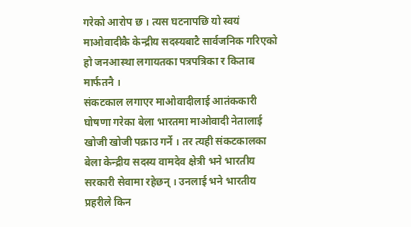गरेको आरोप छ । त्यस घटनापछि यो स्वयं माओवादीकै केन्द्रीय सदस्यबाटै सार्वजनिक गरिएको हो जनआस्था लगायतका पत्रपत्रिका र किताब मार्फतनै ।
संकटकाल लगाएर माओवादीलाई आतंककारी घोषणा गरेका बेला भारतमा माओवादी नेतालाई खोजी खोजी पक्राउ गर्ने । तर त्यही संकटकालका बेला केन्द्रीय सदस्य वामदेव क्षेत्री भने भारतीय सरकारी सेवामा रहेछन् । उनलाई भने भारतीय प्रहरीले किन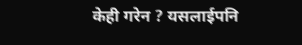केही गरेन ? यसलाईपनि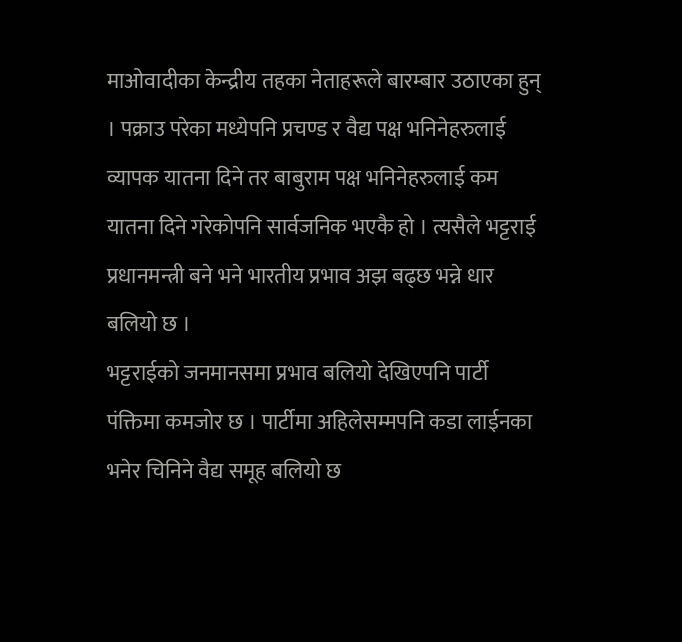माओवादीका केन्द्रीय तहका नेताहरूले बारम्बार उठाएका हुन् । पक्राउ परेका मध्येपनि प्रचण्ड र वैद्य पक्ष भनिनेहरुलाई व्यापक यातना दिने तर बाबुराम पक्ष भनिनेहरुलाई कम यातना दिने गरेकोपनि सार्वजनिक भएकै हो । त्यसैले भट्टराई प्रधानमन्त्री बने भने भारतीय प्रभाव अझ बढ्छ भन्ने धार बलियो छ ।
भट्टराईको जनमानसमा प्रभाव बलियो देखिएपनि पार्टी पंक्तिमा कमजोर छ । पार्टीमा अहिलेसम्मपनि कडा लाईनका भनेर चिनिने वैद्य समूह बलियो छ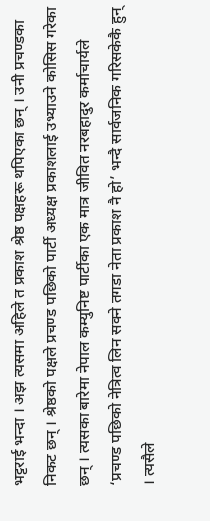भट्टराई भन्दा । अझ त्यसमा अहिले त प्रकाश श्रेष्ठ पक्षहरू थपिएका छन् । उनी प्रचण्डका निकट छन् । श्रेष्ठको पक्षले प्रचण्ड पछिको पार्टी अध्यक्ष प्रकाशलाई उभ्याउने कोसिस गरेका छन् । त्यसका बारेमा नेपाल कम्युनिष्ट पार्टीका एक मात्र जीवित नरबहादुर कर्माचार्यले ‘प्रचण्ड पछिको नेत्रित्व लिन सक्ने तगडा नेता प्रकाश नै हो’ भन्दै सार्वजनिक गरिसकेकै हुन् । त्यसैले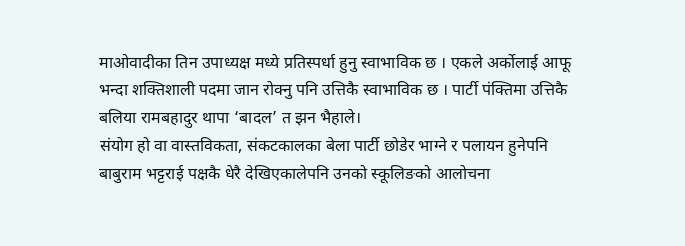माओवादीका तिन उपाध्यक्ष मध्ये प्रतिस्पर्धा हुनु स्वाभाविक छ । एकले अर्कोलाई आफू भन्दा शक्तिशाली पदमा जान रोक्नु पनि उत्तिकै स्वाभाविक छ । पार्टी पंक्तिमा उत्तिकै बलिया रामबहादुर थापा ‘बादल’ त झन भैहाले।
संयोग हो वा वास्तविकता, संकटकालका बेला पार्टी छोडेर भाग्ने र पलायन हुनेपनि बाबुराम भट्टराई पक्षकै धेरै देखिएकालेपनि उनको स्कूलिङको आलोचना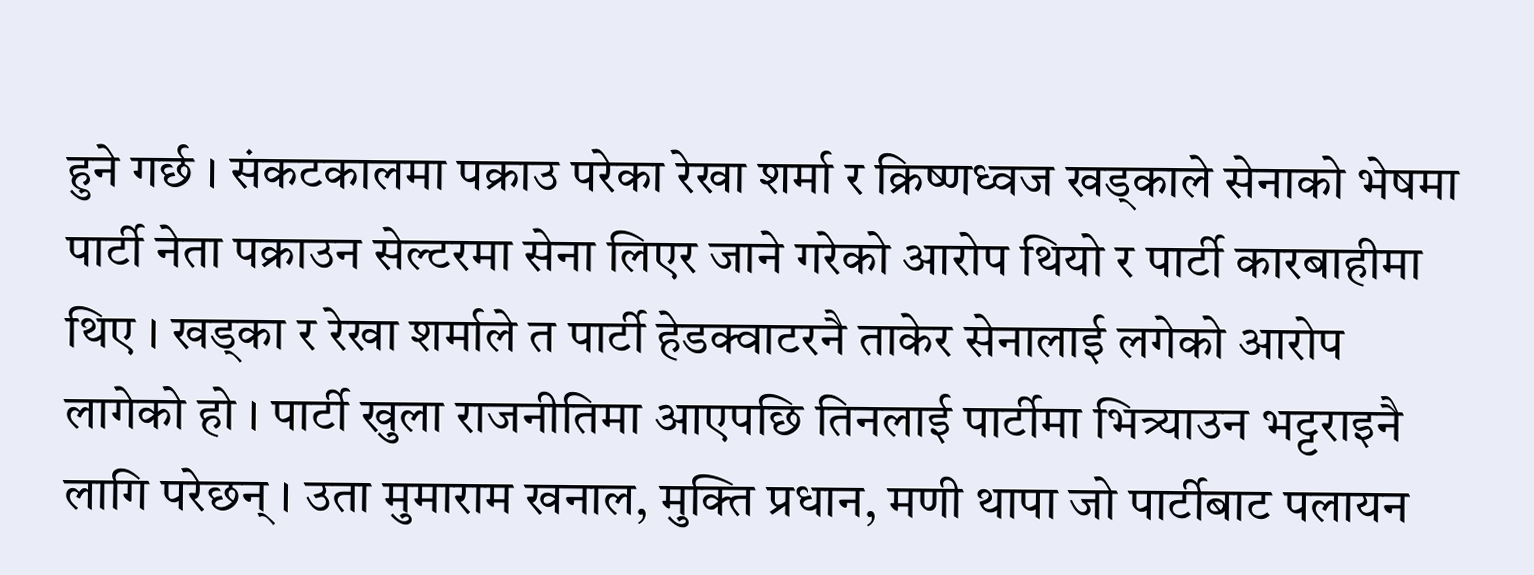हुने गर्छ । संकटकालमा पक्राउ परेका रेखा शर्मा र क्रिष्णध्वज खड्काले सेनाको भेषमा पार्टी नेता पक्राउन सेल्टरमा सेना लिएर जाने गरेको आरोप थियो र पार्टी कारबाहीमा थिए । खड्का र रेखा शर्माले त पार्टी हेडक्वाटरनै ताकेर सेनालाई लगेको आरोप लागेको हो । पार्टी खुला राजनीतिमा आएपछि तिनलाई पार्टीमा भित्र्याउन भट्टराइनै लागि परेछन् । उता मुमाराम खनाल, मुक्ति प्रधान, मणी थापा जो पार्टीबाट पलायन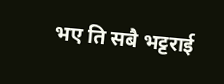भए ति सबै भट्टराई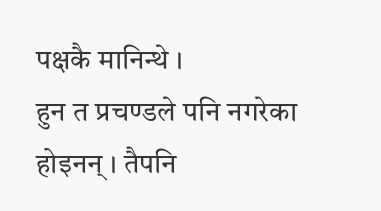पक्षकै मानिन्थे ।
हुन त प्रचण्डले पनि नगरेका होइनन् । तैपनि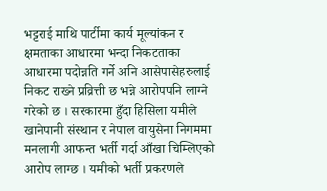भट्टराई माथि पार्टीमा कार्य मूल्यांकन र क्षमताका आधारमा भन्दा निकटताका आधारमा पदोन्नति गर्ने अनि आसेपासेहरुलाई निकट राख्ने प्रव्रित्ती छ भन्ने आरोपपनि लाग्ने गरेको छ । सरकारमा हुँदा हिसिला यमीले खानेपानी संस्थान र नेपाल वायुसेना निगममा मनलागी आफन्त भर्ती गर्दा आँखा चिम्लिएको आरोप लाग्छ । यमीको भर्ती प्रकरणले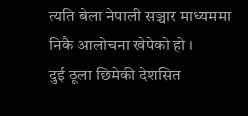त्यति बेला नेपाली सञ्चार माध्यममा निकै आलोचना खेपेको हो ।
दुई ठूला छिमेकी देशसित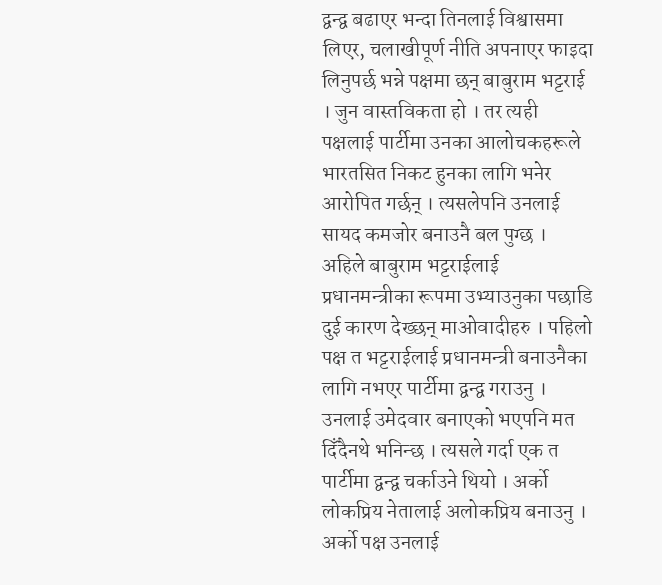द्वन्द्व बढाएर भन्दा तिनलाई विश्वासमा लिएर, चलाखीपूर्ण नीति अपनाएर फाइदा लिनुपर्छ भन्ने पक्षमा छन् बाबुराम भट्टराई । जुन वास्तविकता हो । तर त्यही पक्षलाई पार्टीमा उनका आलोचकहरूले भारतसित निकट हुनका लागि भनेर आरोपित गर्छन् । त्यसलेपनि उनलाई सायद कमजोर बनाउनै बल पुग्छ ।
अहिले बाबुराम भट्टराईलाई प्रधानमन्त्रीका रूपमा उभ्याउनुका पछाडि दुई कारण देख्छन् माओवादीहरु । पहिलो पक्ष त भट्टराईलाई प्रधानमन्त्री बनाउनैका लागि नभएर पार्टीमा द्वन्द्व गराउनु । उनलाई उमेदवार बनाएको भएपनि मत दिँदैनथे भनिन्छ । त्यसले गर्दा एक त पार्टीमा द्वन्द्व चर्काउने थियो । अर्को लोकप्रिय नेतालाई अलोकप्रिय बनाउनु । अर्को पक्ष उनलाई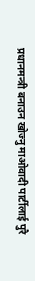प्रधानमन्त्री बनाउन खोज्नु माओवादी पार्टीलाई पुरै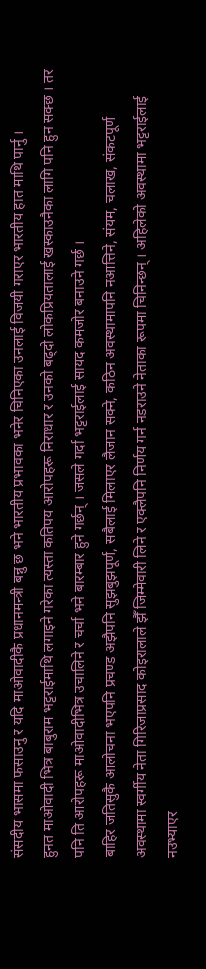संसदीय भासमा फसाउनु र यदि माओवादीकै प्रधानमन्त्री बन्नु छ भने भारतीय प्रभावका भनेर चिनिएका उनलाई विजयी गराएर भारतीय हात माथि पार्नु ।
हुनत माओवादी भित्र बाबुराम भट्टराईमाथि लगाइने गरेका त्यस्ता कतिपय आरोपहरू निराधार र उनको बढ्दो लोकप्रियतालाई खस्काउनैका लागि पनि हुन सक्छ । तर पनि ति आरोपहरू माओवादीभित्र उचालिने र चर्चा भने बारम्बार हुने गर्छन् । जसले गर्दा भट्टराईलाई सायद कमजोर बनाउने गर्छ ।
बाहिर जतिसुकै आलोचना भएपनि प्रचण्ड अझैपनि सुझबुझपूर्ण, सबैलाई मिलाएर लैजान सक्ने, कठिन अवस्थामापनि नआत्तिने, संयम, चलाख, संकटपूर्ण अवस्थामा स्वर्गीय नेता गिरिजाप्रसाद कोइरालाले झैँ जिम्मेवारी लिने र एक्लैपनि निर्णय गर्न नडराउने नेताका रूपमा चिनिन्छन् । अहिलेको अवस्थामा भट्टराईलाई नउभ्याएर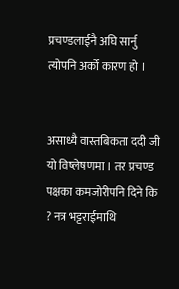प्रचण्डलाईनै अघि सार्नु त्योपनि अर्को कारण हो ।


असाध्यै वास्तबिकता ददी जी यो विष्लेषणमा । तर प्रचण्ड पक्षका कमजोरीपनि दिने कि ? नत्र भट्टराईमाथि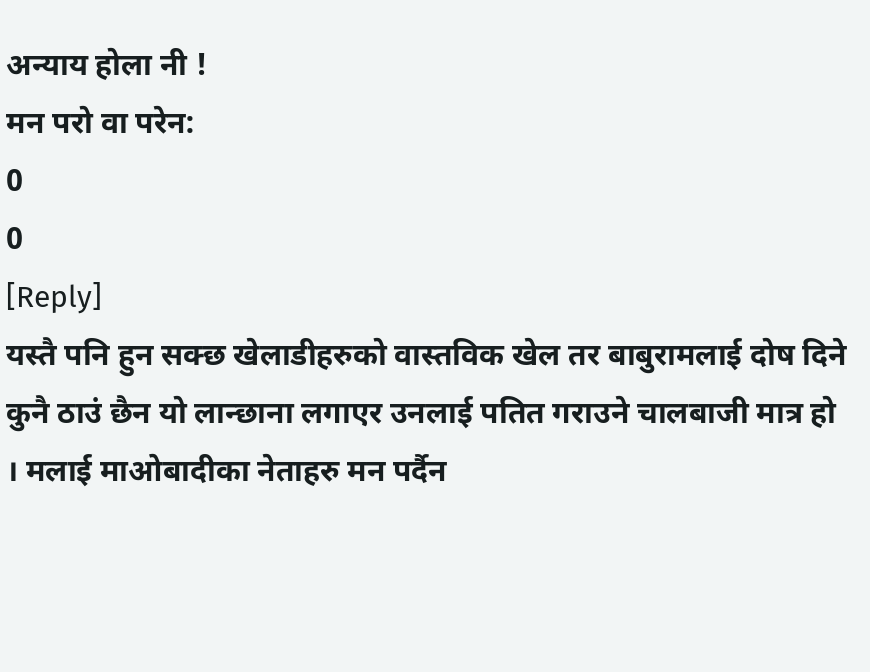अन्याय होला नी !
मन परो वा परेन:
0
0
[Reply]
यस्तै पनि हुन सक्छ खेलाडीहरुको वास्तविक खेल तर बाबुरामलाई दोष दिने कुनै ठाउं छैन यो लान्छाना लगाएर उनलाई पतित गराउने चालबाजी मात्र हो । मलाई माओबादीका नेताहरु मन पर्दैन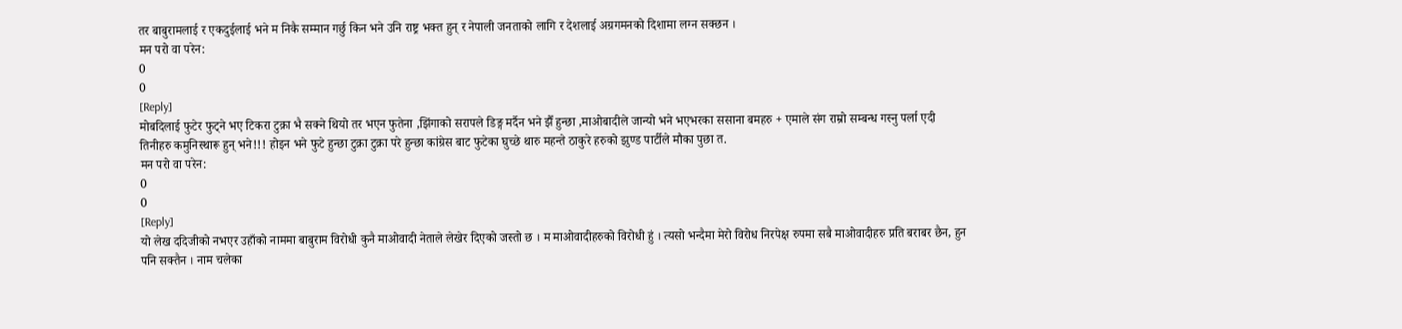तर बाबुरामलाई र एकदुईलाई भने म निकै सम्मान गर्छु किन भने उनि राष्ट्र भक्त हुन् र नेपाली जनताको लागि र देशलाई अग्रगमनको दिशामा लग्न सक्छन ।
मन परो वा परेन:
0
0
[Reply]
मोबदिलाई फुटेर फुट्ने भए टिकरा टुक्रा भै सक्ने थियो तर भएन फुतेना ,झिंगाको सरापले डिङ्ग मर्दैन भने झैँ हुन्छा ,माओबादीले जान्यो भने भएभरका ससाना बमहरु + एमाले संग राम्रो सम्बन्ध गस्नु पर्ला एदी तिनीहरु कमुनिस्थारू हुन् भने!!! होइन भने फुटे हुन्छा टुक्रा टुक्रा परे हुन्छा कांग्रेस बाट फुटेका घुच्छे थारु महन्ते ठाकुरे हरुको झुण्ड पार्टीले मौका पुछा त.
मन परो वा परेन:
0
0
[Reply]
यो लेख ददिजीको नभएर उहाँको नाममा बाबुराम विरोधी कुनै माओवादी नेताले लेखेर दिएको जस्तो छ । म माओवादीहरुको विरोधी हुं । त्यसो भन्दैमा मेरो विरोध निरपेक्ष रुपमा सबै माओवादीहरु प्रति बराबर छैन, हुन पनि सक्तैन । नाम चलेका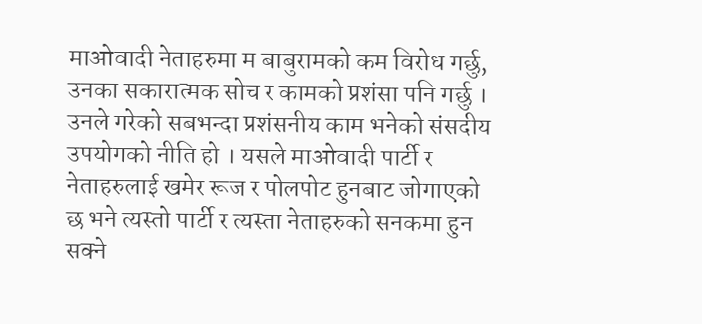माओवादी नेताहरुमा म बाबुरामको कम विरोध गर्छु, उनका सकारात्मक सोच र कामको प्रशंसा पनि गर्छु । उनले गरेको सबभन्दा प्रशंसनीय काम भनेको संसदीय उपयोगको नीति हो । यसले माओवादी पार्टी र नेताहरुलाई खमेर रूज र पोलपोट हुनबाट जोगाएको छ भने त्यस्तो पार्टी र त्यस्ता नेताहरुको सनकमा हुन सक्ने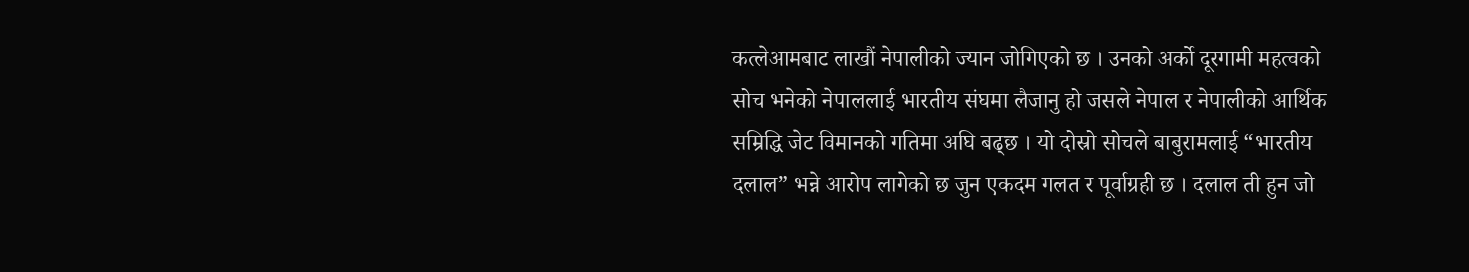कत्लेआमबाट लाखौं नेपालीको ज्यान जोगिएको छ । उनको अर्को दूरगामी महत्वको सोच भनेको नेपाललाई भारतीय संघमा लैजानु हो जसले नेपाल र नेपालीको आर्थिक सम्रिद्धि जेट विमानको गतिमा अघि बढ्छ । यो दोस्रो सोचले बाबुरामलाई “भारतीय दलाल” भन्ने आरोप लागेको छ जुन एकदम गलत र पूर्वाग्रही छ । दलाल ती हुन जो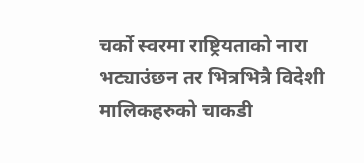चर्को स्वरमा राष्ट्रियताको नारा भट्याउंछन तर भित्रभित्रै विदेशी मालिकहरुको चाकडी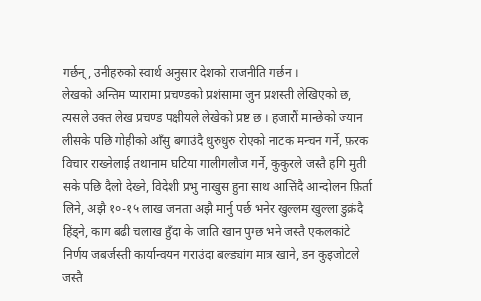गर्छन्, उनीहरुको स्वार्थ अनुसार देशको राजनीति गर्छन ।
लेखको अन्तिम प्यारामा प्रचण्डको प्रशंसामा जुन प्रशस्ती लेखिएको छ, त्यसले उक्त लेख प्रचण्ड पक्षीयले लेखेको प्रष्ट छ । हजारौं मान्छेको ज्यान लीसके पछि गोहीको आँसु बगाउंदै धुरुधुरु रोएको नाटक मन्चन गर्ने, फ़रक विचार राख्नेलाई तथानाम घटिया गालीगलौज गर्ने, कुकुरले जस्तै हगि मुती सके पछि दैलो देख्ने, विदेशी प्रभु नाखुस हुना साथ आत्तिंदै आन्दोलन फ़िर्ता लिने, अझै १०-१५ लाख जनता अझै मार्नु पर्छ भनेर खुल्लम खुल्ला डुक्रंदै हिंड्ने, काग बढी चलाख हुँदा के जाति खान पुग्छ भने जस्तै एकलकांटे निर्णय जबर्जस्ती कार्यान्वयन गराउंदा बल्ड्यांग मात्र खाने, डन कुइजोटले जस्तै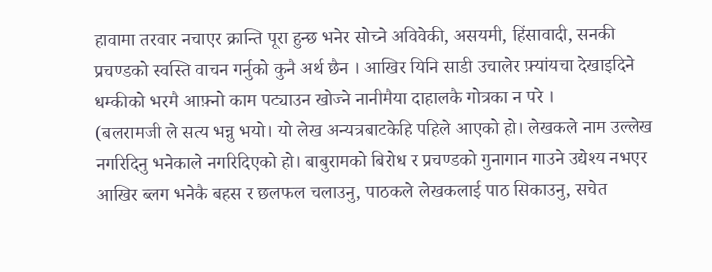हावामा तरवार नचाएर क्रान्ति पूरा हुन्छ भनेर सोच्ने अविवेकी, असयमी, हिंसावादी, सनकी प्रचण्डको स्वस्ति वाचन गर्नुको कुनै अर्थ छैन । आखिर यिनि साडी उचालेर फ़्यांयचा देखाइदिने धम्कीको भरमै आफ़्नो काम पट्याउन खोज्ने नानीमैया दाहालकै गोत्रका न परे ।
(बलरामजी ले सत्य भन्नु भयो। यो लेख अन्यत्रबाटकेहि पहिले आएको हो। लेखकले नाम उल्लेख नगरिदिनु भनेकाले नगरिदिएको हो। बाबुरामको बिरोध र प्रचण्डको गुनागान गाउने उद्येश्य नभएर आखिर ब्लग भनेकै बहस र छलफल चलाउनु, पाठकले लेखकलाई पाठ सिकाउनु, सचेत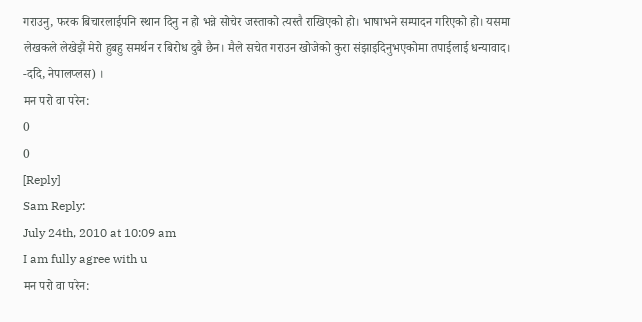गराउनु, फरक बिचारलाईपनि स्थान दिनु न हो भन्ने सोचेर जस्ताको त्यस्तै राखिएको हो। भाषाभने सम्पादन गरिएको हो। यसमा लेखकले लेखेझैं मेरो हुबहु समर्थन र बिरोध दुबै छैन। मैले सचेत गराउन खोजेको कुरा संझाइदिनुभएकोमा तपाईलाई धन्यावाद। -ददि, नेपालप्लस) ।
मन परो वा परेन:
0
0
[Reply]
Sam Reply:
July 24th, 2010 at 10:09 am
I am fully agree with u
मन परो वा परेन: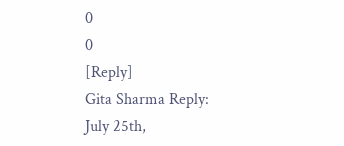0
0
[Reply]
Gita Sharma Reply:
July 25th,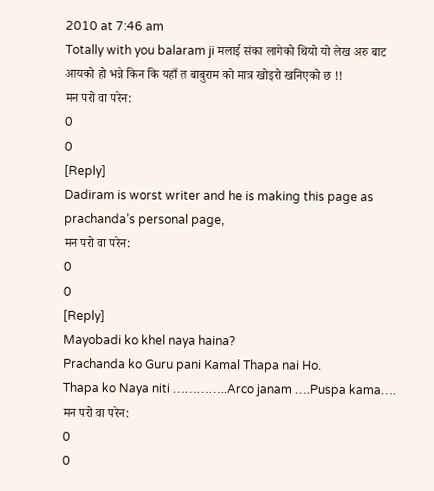2010 at 7:46 am
Totally with you balaram ji मलाई संका लागेको थियो यो लेख अरु बाट आयको हो भन्ने किन कि यहाँ त बाबुराम को मात्र खोइरो खनिएको छ !!
मन परो वा परेन:
0
0
[Reply]
Dadiram is worst writer and he is making this page as prachanda’s personal page,
मन परो वा परेन:
0
0
[Reply]
Mayobadi ko khel naya haina?
Prachanda ko Guru pani Kamal Thapa nai Ho.
Thapa ko Naya niti …………..Arco janam ….Puspa kama….
मन परो वा परेन:
0
0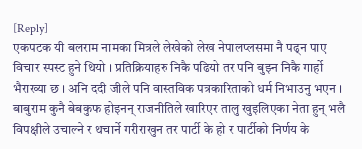[Reply]
एकपटक यी बलराम नामका मित्रले लेखेको लेख नेपालप्लसमा नै पढ्न पाए विचार स्पस्ट हुने थियो । प्रतिक्रियाहरु निकै पढियो तर पनि बुझ्न निकै गार्हो भैराख्या छ । अनि ददी जीले पनि वास्तविक पत्रकारिताको धर्म निभाउनु भएन । बाबुराम कुनै बेबकुफ होइनन् राजनीतिले खारिएर तालु खुइलिएका नेता हुन् भलै विपक्षीले उचाल्ने र थचार्ने गरीराखुन तर पार्टी के हो र पार्टीको निर्णय के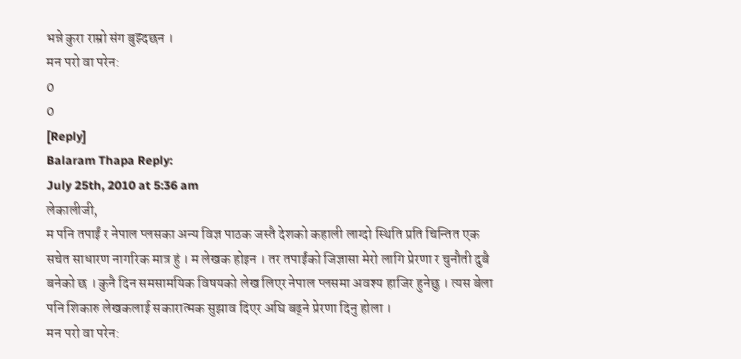भन्ने कुरा राम्रो संग बुझ्दछन ।
मन परो वा परेन:
0
0
[Reply]
Balaram Thapa Reply:
July 25th, 2010 at 5:36 am
लेकालीजी,
म पनि तपाईं र नेपाल प्लसका अन्य विज्ञ पाठक जस्तै देशको कहाली लाग्दो स्थिति प्रति चिन्तित एक सचेत साधारण नागरिक मात्र हुं । म लेखक होइन । तर तपाईंको जिज्ञासा मेरो लागि प्रेरणा र चुनौती दुबै बनेको छ । कुनै दिन समसामयिक विषयको लेख लिएर नेपाल प्लसमा अवश्य हाजिर हुनेछु । त्यस बेला पनि शिकारु लेखकलाई सकारात्मक सुझाव दिएर अघि बढ्ने प्रेरणा दिनु होला ।
मन परो वा परेन: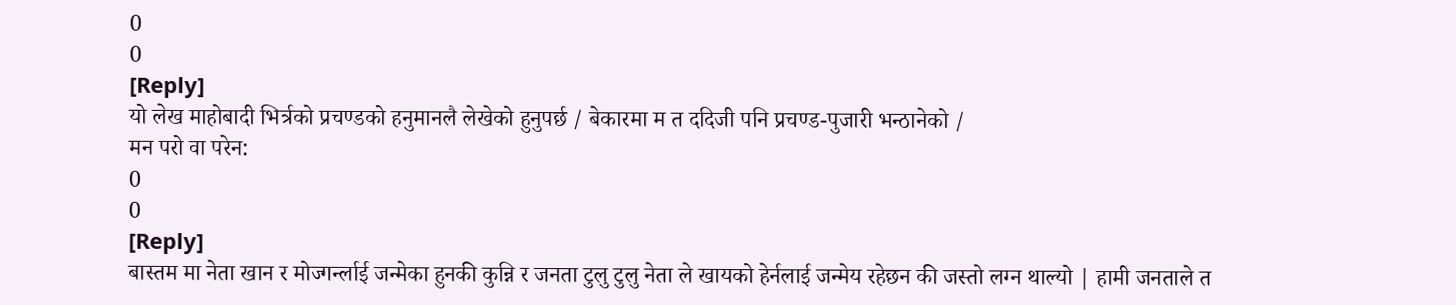0
0
[Reply]
यो लेख माहोबादी भिर्त्रको प्रचण्डको हनुमानलै लेखेको हुनुपर्छ / बेकारमा म त ददिजी पनि प्रचण्ड-पुजारी भन्ठानेको /
मन परो वा परेन:
0
0
[Reply]
बास्तम मा नेता खान र मोज्गर्न्लाई जन्मेका हुनकी कुन्नि र जनता टुलु टुलु नेता ले खायको हेर्नलाई जन्मेय रहेछन की जस्तो लग्न थाल्यो | हामी जनताले त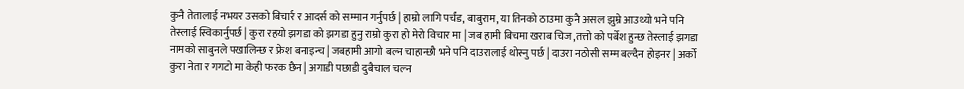कुनै तेतालाई नभयर उसको बिचार्र र आदर्स को सम्मान गर्नुपर्छ | हाम्रो लागि पर्चंड, बाबुराम, या तिनको ठाउमा कुनै असल झुम्रे आउथ्यो भने पनि तेस्लाई स्विकार्नुपर्छ | कुरा रहयो झगडा को झगडा हुनु राम्रो कुरा हो मेरो विचार मा | जब हामी बिचमा खराब चिज ,तत्तो को पर्बेश हुन्छ तेस्लाई झगडा नामको साबुनले पखालिन्छ र फ्रेश बनाइन्च | जबहामी आगो बल्न चाहान्छौ भने पनि दाउरालाई थोस्नु पर्छ | दाउरा नठोसी सम्म बल्दैन होइनर | अर्को कुरा नेता र गगटो मा केही फरक छैन | अगाडी पछाडी दुबैचाल चल्न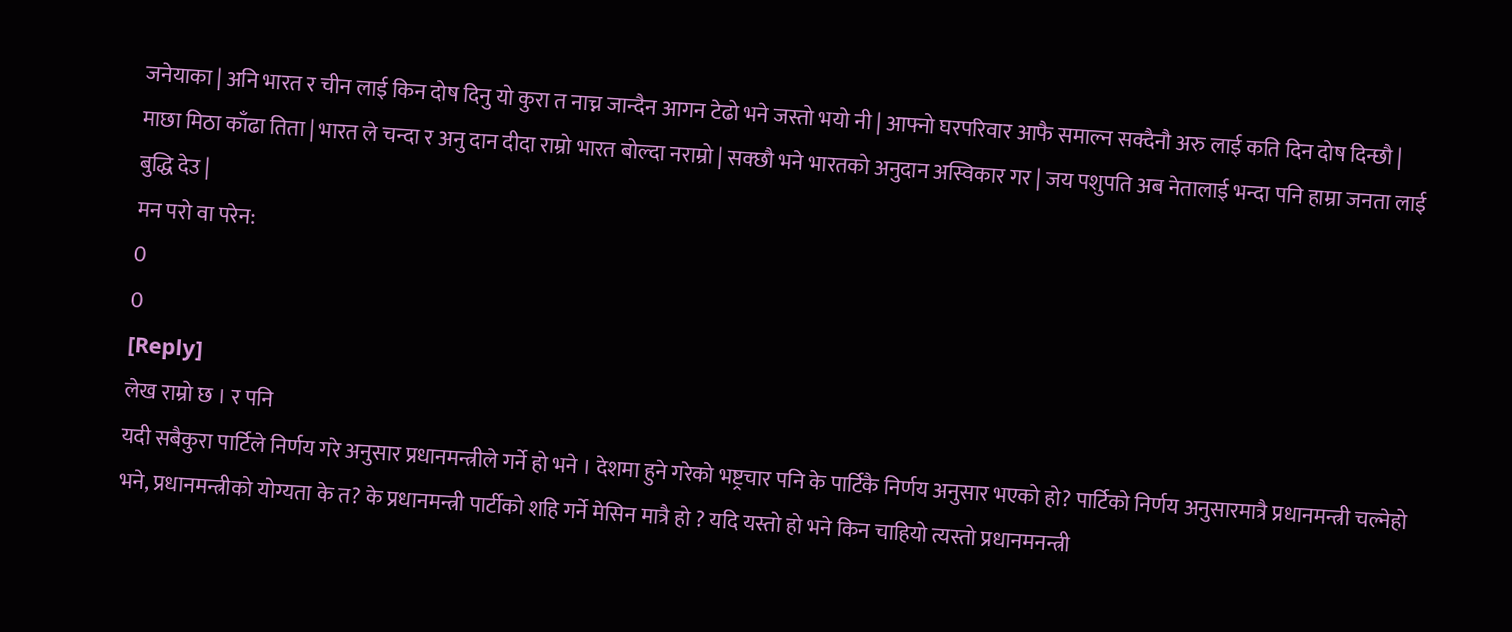जनेयाका | अनि भारत र चीन लाई किन दोष दिनु यो कुरा त नाच्न जान्दैन आगन टेढो भने जस्तो भयो नी | आफ्नो घरपरिवार आफै समाल्न सक्दैनौ अरु लाई कति दिन दोष दिन्छौ | माछा मिठा काँढा तिता | भारत ले चन्दा र अनु दान दीदा राम्रो भारत बोल्दा नराम्रो | सक्छौ भने भारतको अनुदान अस्विकार गर | जय पशुपति अब नेतालाई भन्दा पनि हाम्रा जनता लाई बुद्धि देउ |
मन परो वा परेन:
0
0
[Reply]
लेख राम्रो छ । र पनि
यदी सबैकुरा पार्टिले निर्णय गरे अनुसार प्रधानमन्त्रीले गर्ने हो भने । देशमा हुने गरेको भष्ट्रचार पनि के पार्टिकै निर्णय अनुसार भएको हो? पार्टिको निर्णय अनुसारमात्रै प्रधानमन्त्री चल्नेहो भने, प्रधानमन्त्रीको योग्यता के त? के प्रधानमन्त्री पार्टीको शहि गर्ने मेसिन मात्रै हो ? यदि यस्तो हो भने किन चाहियो त्यस्तो प्रधानमनन्त्री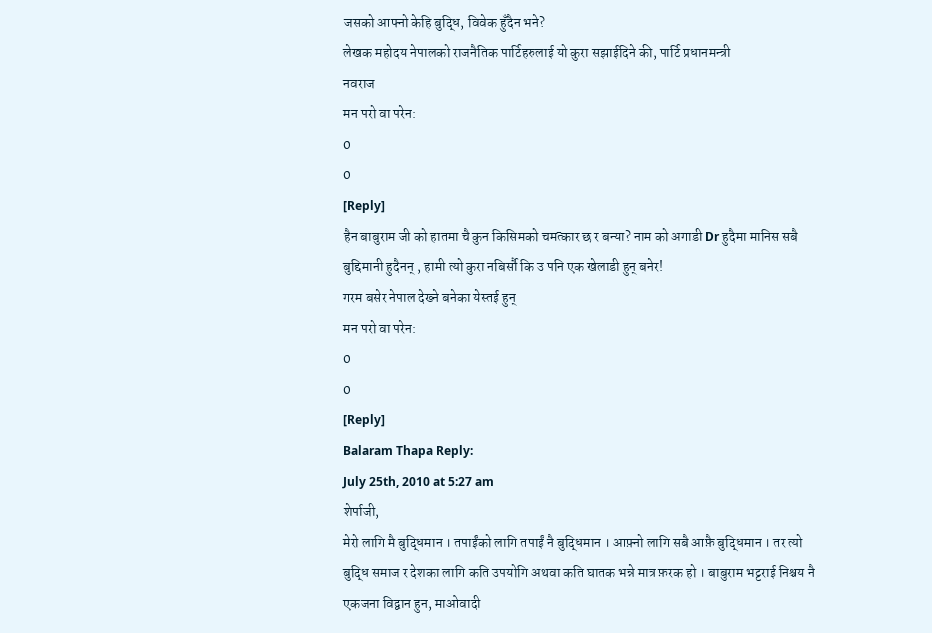जसको आफ्नो केहि बुद्धि, विवेक हुँदैन भने?
लेखक महोदय नेपालको राजनैतिक पार्टिहरुलाई यो कुरा सझाईदिने की, पार्टि प्रधानमन्त्री
नवराज
मन परो वा परेन:
0
0
[Reply]
हैन बाबुराम जी को हातमा चै कुन किसिमको चमत्कार छ र बन्या? नाम को अगाडी Dr हुदैमा मानिस सबै बुद्दिमानी हुदैनन् , हामी त्यो कुरा नबिर्सौ कि उ पनि एक खेलाडी हुन् बनेर!
गरम बसेर नेपाल देख्ने बनेका येस्तई हुन्
मन परो वा परेन:
0
0
[Reply]
Balaram Thapa Reply:
July 25th, 2010 at 5:27 am
शेर्पाजी,
मेरो लागि मै बुद्धिमान । तपाईंको लागि तपाईं नै बुद्धिमान । आफ़्नो लागि सबै आफ़ै बुद्धिमान । तर त्यो बुद्धि समाज र देशका लागि कति उपयोगि अथवा कति घातक भन्ने मात्र फ़रक हो । बाबुराम भट्टराई निश्चय नै एकजना विद्वान हुन, माओवादी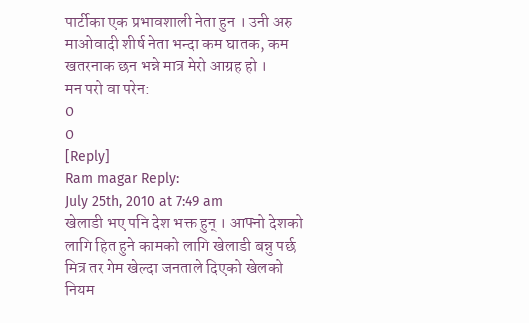पार्टीका एक प्रभावशाली नेता हुन । उनी अरु माओवादी शीर्ष नेता भन्दा कम घातक, कम खतरनाक छन भन्ने मात्र मेरो आग्रह हो ।
मन परो वा परेन:
0
0
[Reply]
Ram magar Reply:
July 25th, 2010 at 7:49 am
खेलाडी भए पनि देश भक्त हुन् । आफ्नो देशको लागि हित हुने कामको लागि खेलाडी बन्नु पर्छ मित्र तर गेम खेल्दा जनताले दिएको खेलको नियम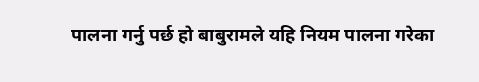पालना गर्नु पर्छ हो बाबुरामले यहि नियम पालना गरेका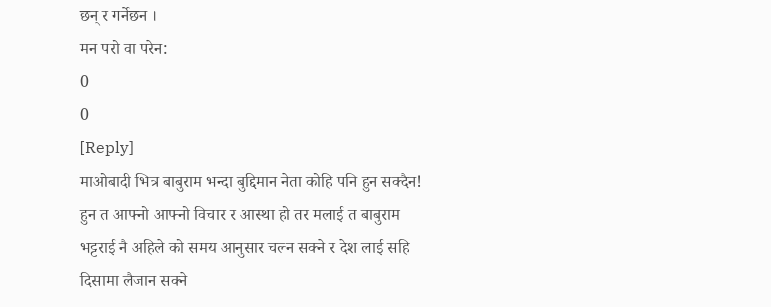छन् र गर्नेछन ।
मन परो वा परेन:
0
0
[Reply]
माओबादी भित्र बाबुराम भन्दा बुद्दिमान नेता कोहि पनि हुन सक्दैन! हुन त आफ्नो आफ्नो विचार र आस्था हो तर मलाई त बाबुराम भट्टराई नै अहिले को समय आनुसार चल्न सक्ने र देश लाई सहि दिसामा लैजान सक्ने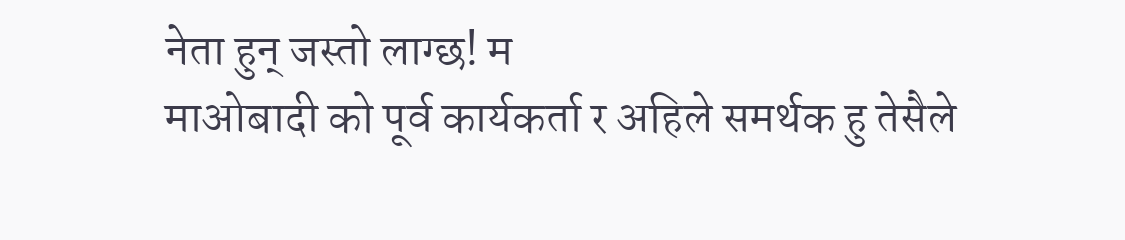नेता हुन् जस्तो लाग्छ! म
माओबादी को पूर्व कार्यकर्ता र अहिले समर्थक हु तेसैले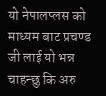यो नेपालप्लस को माध्यम बाट प्रचण्ड जी लाई यो भन्न चाहन्छु कि अरु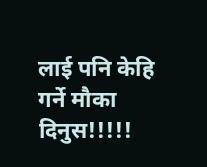लाई पनि केहि गर्ने मौका दिनुस!!!!!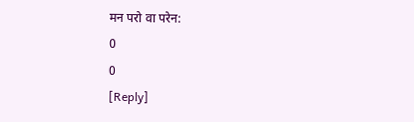मन परो वा परेन:
0
0
[Reply]